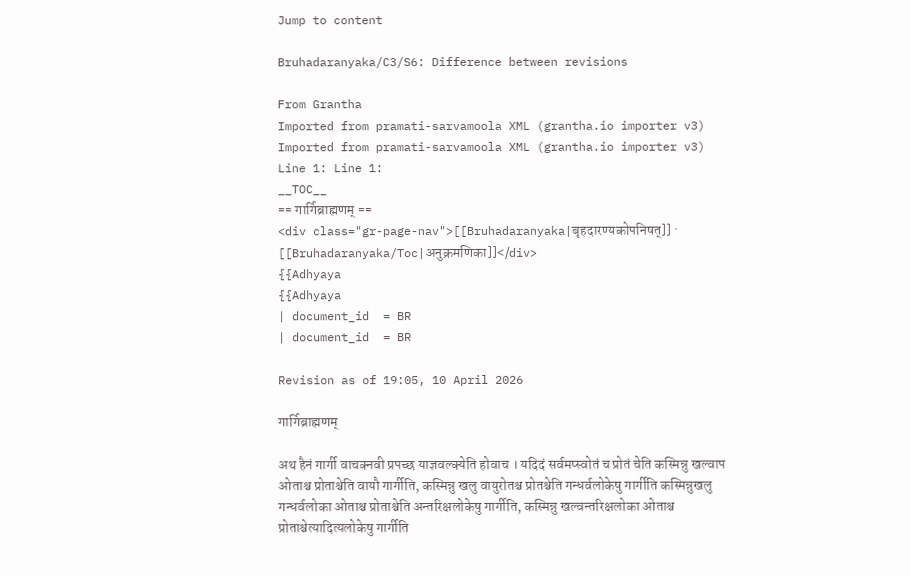Jump to content

Bruhadaranyaka/C3/S6: Difference between revisions

From Grantha
Imported from pramati-sarvamoola XML (grantha.io importer v3)
Imported from pramati-sarvamoola XML (grantha.io importer v3)
Line 1: Line 1:
__TOC__
== गार्गिब्राह्मणम् ==
<div class="gr-page-nav">[[Bruhadaranyaka|बृहदारण्यकोपनिषत्]] · [[Bruhadaranyaka/Toc|अनुक्रमणिका]]</div>
{{Adhyaya
{{Adhyaya
| document_id  = BR
| document_id  = BR

Revision as of 19:05, 10 April 2026

गार्गिब्राह्मणम्

अथ हैनं गार्गी वाचक्नवी प्रपच्छ याज्ञवल्क्येति होवाच । यदिदं सर्वमप्स्वोतं च प्रोतं चेति कस्मिन्नु खल्वाप ओताश्च प्रोताश्चेति वायौ गार्गीति, कस्मिन्नु खलु वायुरोतश्च प्रोतश्चेति गन्धर्वलोकेषु गार्गीति कस्मिन्नुखलु गन्धर्वलोका ओताश्च प्रोताश्चेति अन्तरिक्षलोकेषु गार्गीति, कस्मिन्नु खल्वन्तरिक्षलोका ओताश्च प्रोताश्चेत्यादित्यलोकेषु गार्गीति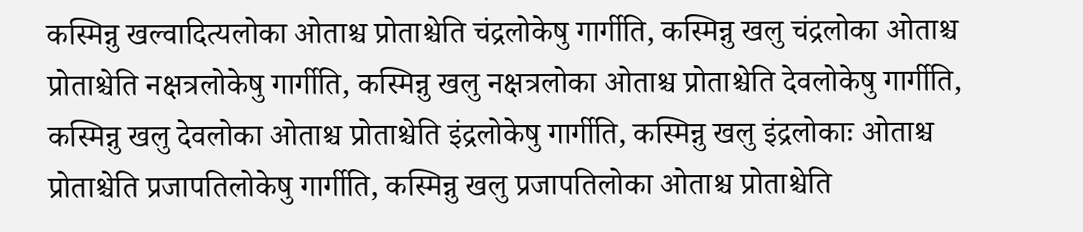कस्मिन्नु खल्वादित्यलोका ओताश्च प्रोताश्चेति चंद्रलोकेषु गार्गीति, कस्मिन्नु खलु चंद्रलोका ओताश्च प्रोताश्चेति नक्षत्रलोकेषु गार्गीति, कस्मिन्नु खलु नक्षत्रलोका ओताश्च प्रोताश्चेति देवलोकेषु गार्गीति, कस्मिन्नु खलु देवलोका ओताश्च प्रोताश्चेति इंद्रलोकेषु गार्गीति, कस्मिन्नु खलु इंद्रलोकाः ओताश्च प्रोताश्चेति प्रजापतिलोकेषु गार्गीति, कस्मिन्नु खलु प्रजापतिलोका ओताश्च प्रोताश्चेति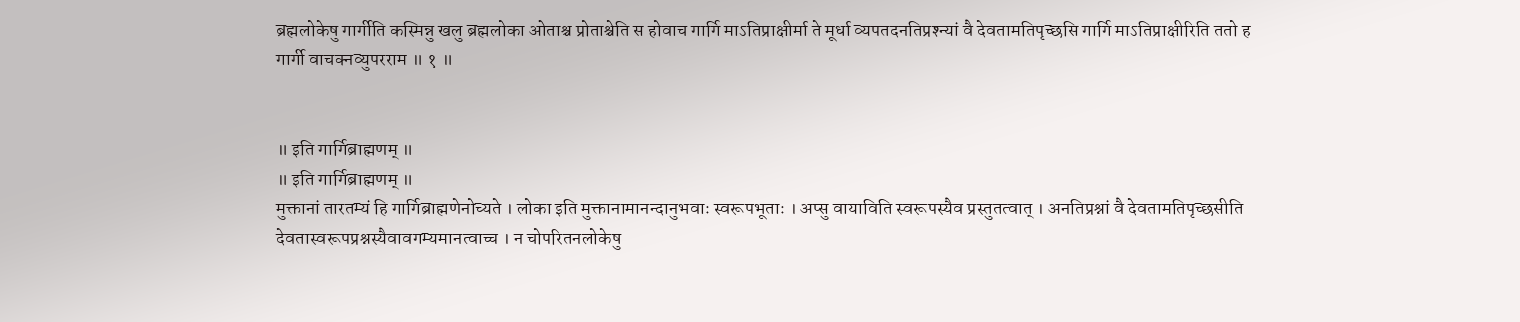ब्रह्मलोकेषु गार्गीति कस्मिन्नु खलु ब्रह्मलोका ओताश्च प्रोताश्चेति स होवाच गार्गि माऽतिप्राक्षीर्मा ते मूर्धा व्यपतदनतिप्रश्न्यां वै देवतामतिपृच्छसि गार्गि माऽतिप्राक्षीरिति ततो ह गार्गी वाचक्नव्युपरराम ॥ १ ॥


॥ इति गार्गिब्राह्मणम् ॥
॥ इति गार्गिब्राह्मणम् ॥
मुक्तानां तारतम्यं हि गार्गिब्राह्मणेनोच्यते । लोका इति मुक्तानामानन्दानुभवाः स्वरूपभूताः । अप्सु वायाविति स्वरूपस्यैव प्रस्तुतत्वात् । अनतिप्रश्नां वै देवतामतिपृच्छसीति देवतास्वरूपप्रश्नस्यैवावगम्यमानत्वाच्च । न चोपरितनलोकेषु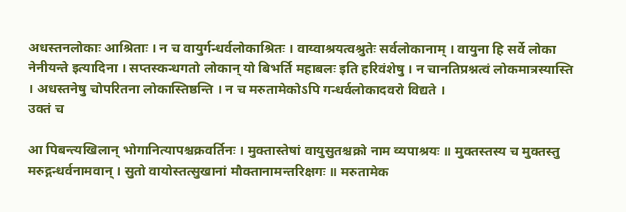अधस्तनलोकाः आश्रिताः । न च वायुर्गन्धर्वलोकाश्रितः । वाय्वाश्रयत्वश्रुतेः सर्वलोकानाम् । वायुना हि सर्वे लोका नेनीयन्ते इत्यादिना । सप्तस्कन्धगतो लोकान् यो बिभर्ति महाबलः इति हरिवंशेषु । न चानतिप्रश्नत्वं लोकमात्रस्यास्ति । अधस्तनेषु चोपरितना लोकास्तिष्ठन्ति । न च मरुतामेकोऽपि गन्धर्वलोकादवरो विद्यते ।
उक्तं च

आ पिबन्त्यखिलान् भोगानित्यापश्चक्रवर्तिनः । मुक्तास्तेषां वायुसुतश्चक्रो नाम व्यपाश्रयः ॥ मुक्तस्तस्य च मुक्तस्तु मरुद्गन्धर्वनामवान् । सुतो वायोस्तत्सुखानां मौक्तानामन्तरिक्षगः ॥ मरुतामेक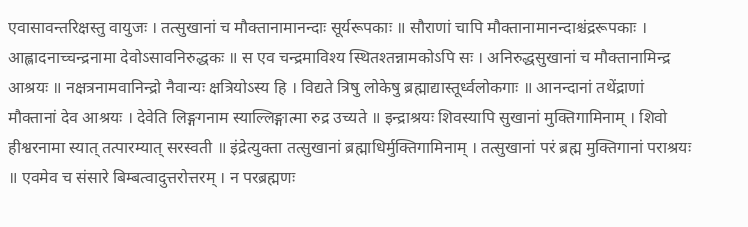एवासावन्तरिक्षस्तु वायुजः । तत्सुखानां च मौक्तानामानन्दाः सूर्यरूपकाः ॥ सौराणां चापि मौक्तानामानन्दाश्चंद्ररूपकाः । आह्लादनाच्चन्द्रनामा देवोऽसावनिरुद्धकः ॥ स एव चन्द्रमाविश्य स्थितश्तन्नामकोऽपि सः । अनिरुद्धसुखानां च मौक्तानामिन्द्र आश्रयः ॥ नक्षत्रनामवानिन्द्रो नैवान्यः क्षत्रियोऽस्य हि । विद्यते त्रिषु लोकेषु ब्रह्माद्यास्तूर्ध्वलोकगाः ॥ आनन्दानां तथेंद्राणां मौक्तानां देव आश्रयः । देवेति लिङ्गगनाम स्याल्लिङ्गात्मा रुद्र उच्यते ॥ इन्द्राश्रयः शिवस्यापि सुखानां मुक्तिगामिनाम् । शिवो हीश्वरनामा स्यात् तत्पारम्यात् सरस्वती ॥ इंद्रेत्युक्ता तत्सुखानां ब्रह्माधिर्मुक्तिगामिनाम् । तत्सुखानां परं ब्रह्म मुक्तिगानां पराश्रयः ॥ एवमेव च संसारे बिम्बत्वादुत्तरोत्तरम् । न परब्रह्मणः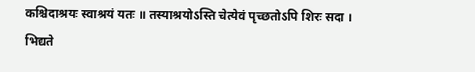कश्चिदाश्रयः स्वाश्रयं यतः ॥ तस्याश्रयोऽस्ति चेत्येवं पृच्छतोऽपि शिरः सदा । भिद्यते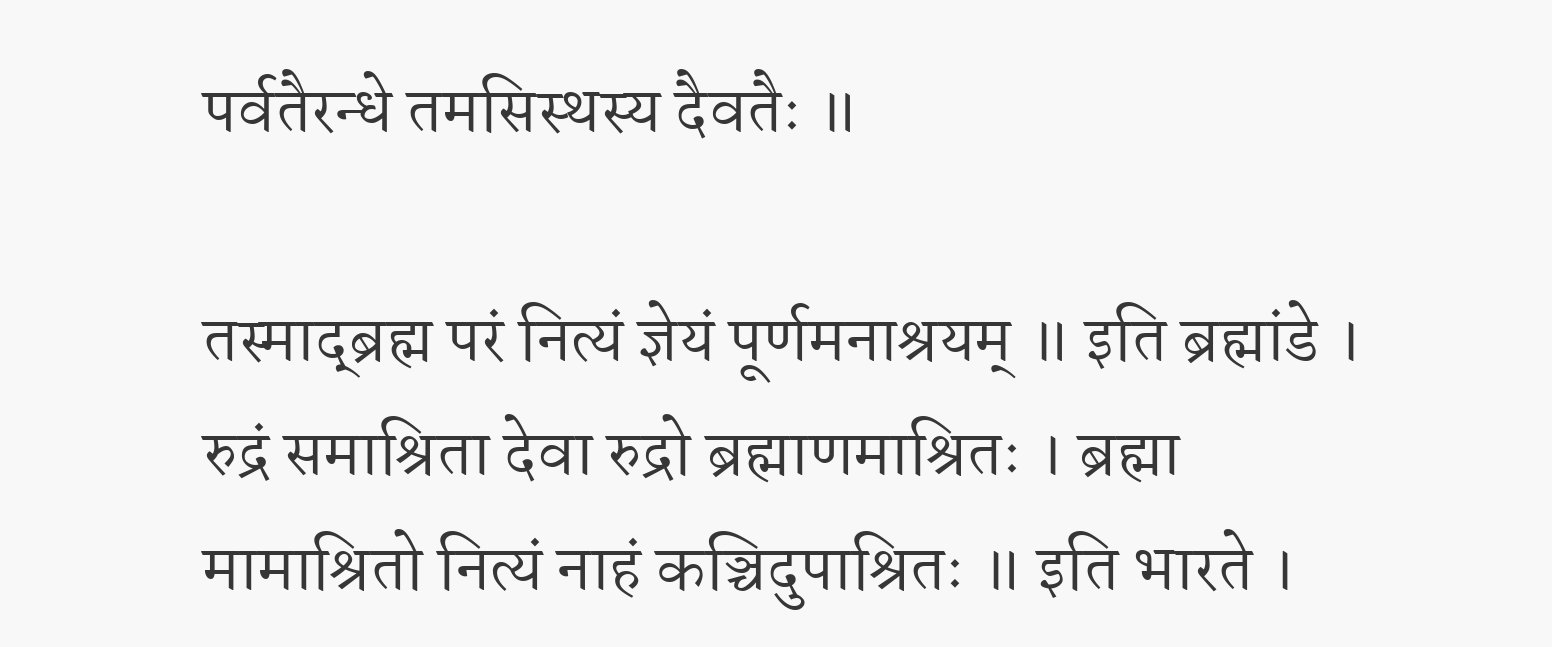पर्वतैरन्धे तमसिस्थस्य दैवतैः ॥

तस्माद्ब्रह्म परं नित्यं ज्ञेयं पूर्णमनाश्रयम् ॥ इति ब्रह्मांडे ।
रुद्रं समाश्रिता देवा रुद्रो ब्रह्माणमाश्रितः । ब्रह्मा मामाश्रितो नित्यं नाहं कञ्चिदुपाश्रितः ॥ इति भारते ।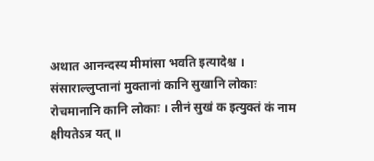अथात आनन्दस्य मीमांसा भवति इत्यादेश्च । संसाराल्लुप्तानां मुक्तानां कानि सुखानि लोकाः रोचमानानि कानि लोकाः । लीनं सुखं क इत्युक्तं कं नाम क्षीयतेऽत्र यत् ॥